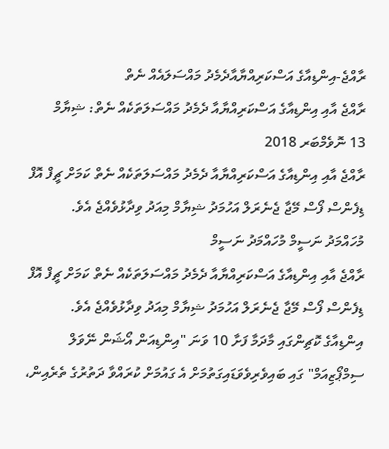ރާއްޖެ-އިންޑިއާގެ އަސްކަރިއްޔާއާދެމެދު މައްސަލައެއް ނެތް
ރާއްޖެ އާއި އިންޑިއާގެ އަސްކަރިއްޔާއާ ދެމެދު މައްސަލަތަކެއް ނެތް: ޝިޔާމް
13 ނޮވެމްބަރ 2018
ރާއްޖެ އާއި އިންޑިއާގެ އަސްކަރިއްޔާއާ ދެމެދު މައްސަލަތަކެއް ނެތް ކަމަށް ޗީފް އޮފް ޑިފެންސް ފޯސް މޭޖާ ޖެނެރަލް އަހުމަދު ޝިޔާމް މިއަދު ވިދާޅުވެއްޖެ އެވެ.
މުހައްމަދު ނަސީމް މުހައްމަދު ނަސީމް
ރާއްޖެ އާއި އިންޑިއާގެ އަސްކަރިއްޔާއާ ދެމެދު މައްސަލަތަކެއް ނެތް ކަމަށް ޗީފް އޮފް ޑިފެންސް ފޯސް މޭޖާ ޖެނެރަލް އަހުމަދު ޝިޔާމް މިއަދު ވިދާޅުވެއްޖެ އެވެ.
އިންޑިއާގެ ކޮޗިންގައި މާދަމާ ފަށާ 10 ވަނަ "އިންޑިއަން އޯޝަން ނޭވަލް ސިމްޕޯޒިއަމް" ގައި ބައިވެރިވެވަޑައިގަތުމަށް އެ ގައުމަށް ކުރައްވާ ދަތުރުގެ ތެރެއިން،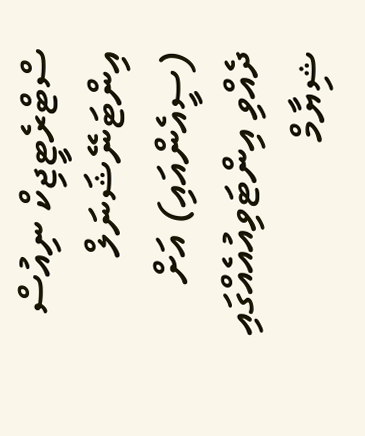ސްޓްރެޓީޖިކް ނިއުސް އިންޓަނޭޝަނަލް (ސީއެންއައި) އަށް ދެއްވި އިންޓަވިއުއެއްގައި ޝިޔާމް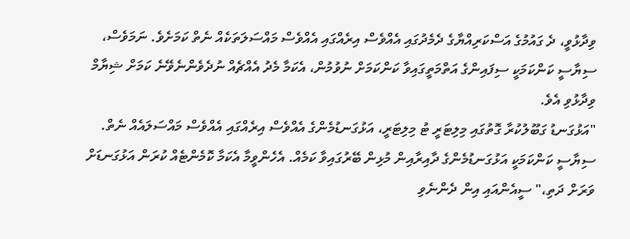ވިދާޅުވީ، ދެ ގައުމުގެ އަސްކަރިއްޔާގެ ދެމެދުގައި އެއްވެސް އިރެއްގައި އެއްވެސް މައްސަލަތަކެއް ނެތް ކަމަށެވެ. ނަމަވެސް، ސިޔާސީ ކަންކަމަކީ ސިފައިންގެ އަތްމަތީގައިވާ ކަންކަމަށް ނުވުމުން، އެކަމާ މެދު އެއްޗެއް ނުދެވެންނެވޭނެ ކަމަށް ޝިޔާމް ވިދާޅުވި އެވެ.
"އަޅުގަނޑު ގަބޫލުކުރާ ގޮތުގައި މިލިޓަރީ ޓު މިލިޓަރީ، އަޅުގަނޑުމެންގެ އެއްވެސް އިރެއްގައި އެއްވެސް މައްސަލައެއް ނެތް. ސިޔާސީ ކަންކަމަކީ އަޅުގަނޑުމެންގެ ދާއިރާއިން މުޅިން ބޭރުގައިވާ ކަމެއް. އެހެންވީމާ އެކަމާ ކޮމެންޓެއް ކުރަން އަޅުގަނޑަށް ވަރަށް ދަތި،" ސީއެންއައި އިން ދެންނެވި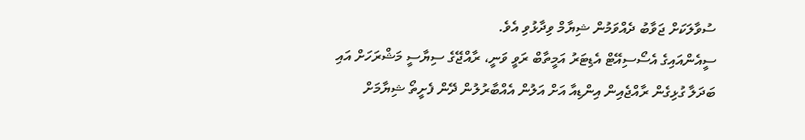ސުވާލަކަށް ޖަވާބު ދެއްވަމުން ޝިޔާމް ވިދާޅުވި އެވެ.
ސީއެންއައިގެ އެސޯސިއޭޓް އެޑިޓަރު އަމީތާބް ރަވީ ވަނީ، ރާއްޖޭގެ ސިޔާސީ މަޝްރަހަށް އައި ބަދަލާ ގުޅިގެން ރާއްޖެއިން އިންޑިއާ އަށް އަލުން އެއްބާރުލުން ދޭން ފެށީތޯ ޝިޔާމަށް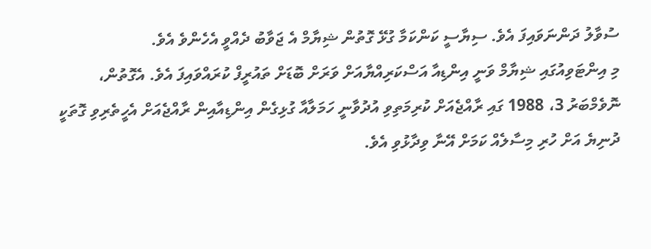ސުވާލު ދަންނަވައިފަ އެވެ. ސިޔާސީ ކަންކަމާ ގުޅޭ ގޮތުން ޝިޔާމް އެ ޖަވާބު ދެއްވީ އެހެންވެ އެވެ.
މި އިންޓަވިއުގައި ޝިޔާމް ވަނީ އިންޑިއާ އަސްކަރިއްޔާއަށް ވަރަށް ބޮޑަށް ތައުރީފް ކުރައްވައިފަ އެވެ. އެގޮތުން، ނޮވެމްބަރު 3، 1988 ގައި ރާއްޖެއަށް ކުރިމަތިވި އުދުވާނީ ހަމަލާއާ ގުޅިގެން އިންޑިއާއިން ރާއްޖެއަށް އެހީތެރިވި ގޮތަކީ ދުނިޔެ އަށް ހުރި މިސާލެއް ކަމަށް އޭނާ ވިދާޅުވި އެވެ.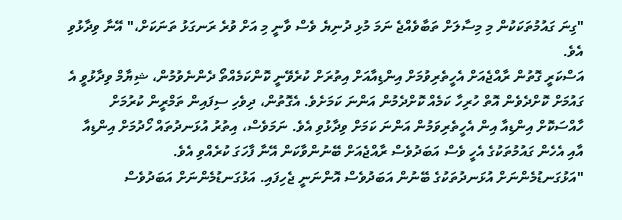"ގިނަ ގައުމުތަކަކުން މި މިސާލަށް ތަބާވެއްޖެ ނަމަ މުޅި ދުނިޔެ ވެސް ވާނީ މި އަށް ވުރެ ރަނގަޅު ތަނަކަށް،" އޭނާ ވިދާޅުވި އެވެ.
އަސްކަރީ ގޮތުން ރާއްޖެއަށް އެހީތެރިވުމަށް އިންޑިއާއަށް އިތުރަށް ކުރެވޭނީ ކޮންކަމެއްތޯ ދެންނެވުމުން، ޝިޔާމް ވިދާޅުވީ އެ ގައުމަށް ކޮށްދެވެން އޮތް ހުރިހާ ކަމެއް ކޮށްދެމުން އަންނަ ކަމަށެވެ. އެގޮތުން، ދިވެހި ސިފައިން ތަމްރީން ކުރުމަށް ހާއްސަކޮށް އިންޑިއާ އިން އެހީތެރިވަމުން އަންނަ ކަމަށް ވިދާޅުވި އެވެ. ނަމަވެސް، އިތުރު އުޅަނދުތައް ހޯދުމަށް އިންޑިއާ އާއި އެހެން ގައުމުތަކުގެ އެހީ ވެސް އަބަދުވެސް ރާއްޖެއަށް ބޭނުންވާކަން އޭނާ ފާހަގަ ކުރެއްވި އެވެ.
"އަޅުގަނޑުމެންނަށް އުޅަނދުތަކުގެ ބޭނުން އަބަދުވެސް އޮންނަނީ ޖެހިފައި. އަޅުގަނޑުމެންނަށް އަބަދުވެސް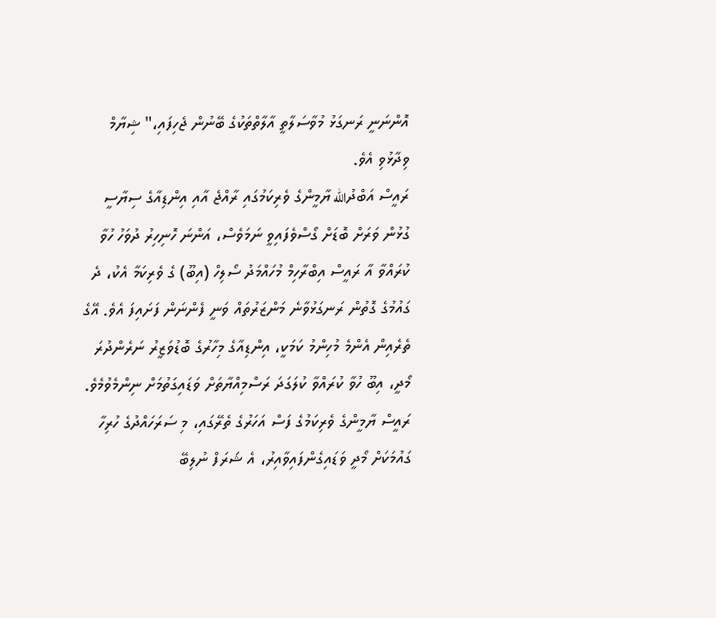އޮންނަނީ ރަނގަޅު މުވާސަލާތީ އާލާތްތަކުގެ ބޭނުން ޖެހިފައި،" ޝިޔާމް ވިދާޅުވި އެވެ.
ރައީސް އަބްދުالله ޔާމީންގެ ވެރިކަމުގައި ރާއްޖެ އާއި އިންޑިއާގެ ސިޔާސީ ގުޅުން ވަރަށް ބޮޑަށް ގޯސްވެފައިވީ ނަމަވެސް، އަންނަ ހޮނިހިރު ދުވަހު ހުވާ ކުރައްވާ އާ ރައީސް އިބްރާހިމް މުހައްމަދު ސޯލިހް (އިބޫ) ގެ ވެރިކަމާ އެކު، ދެ ގައުމުގެ ގޮތުން ރަނގަޅުވާނެ މަންޒަރުތައް ވަނީ ފެންނަން ފަށައިފަ އެވެ. އޭގެ ތެރެއިން އެންމެ މުހިންމު ކަމަކީ، އިންޑިއާގެ މިހާރުގެ ބޮޑުވަޒީރު ނަރެންދުރަ މޯދީ، އިބޫ ހުވާ ކުރައްވާ ކުލަގަދަ ރަސްމިއްޔާތަށް ވަޑައިގަތުމަށް ނިންމެވުމެވެ.
ރައީސް ޔާމީންގެ ވެރިކަމުގެ ފަސް އަހަރުގެ ތެރޭގައި، މި ސަރަހައްދުގެ ހުރިހާ ގައުމަކަށް މޯދީ ވަޑައިގެންފައިވާއިރު، އެ ޝަރަފް ނުލިބޭ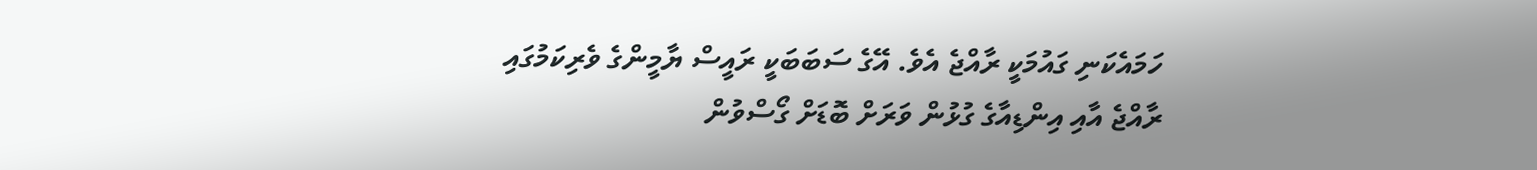ހަމައެކަނި ގައުމަކީ ރާއްޖެ އެވެ. އޭގެ ސަބަބަކީ ރައީސް ޔާމީންގެ ވެރިކަމުގައި ރާއްޖެ އާއި އިންޑިއާގެ ގުޅުން ވަރަށް ބޮޑަށް ގޯސްވުން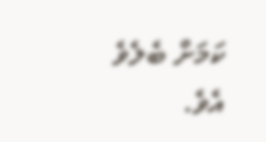ކަމަށް ބެލެވެ އެވެ.